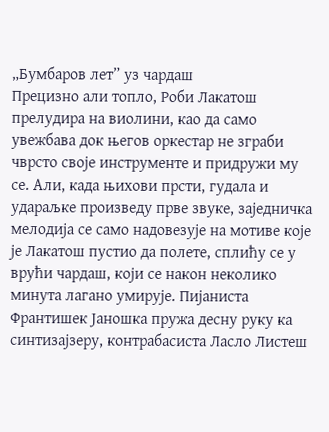„Бумбаров лет” уз чардаш
Прецизно али топло, Роби Лакатош прелудира на виолини, као да само увежбава док његов оркестар не зграби чврсто своје инструменте и придружи му се. Али, када њихови прсти, гудала и удараљке произведу прве звуке, заједничка мелодија се само надовезује на мотиве које је Лакатош пустио да полете, сплићу се у врући чардаш, који се након неколико минута лагано умирује. Пијаниста Франтишек Јаношка пружа десну руку ка синтизајзеру, контрабасиста Ласло Листеш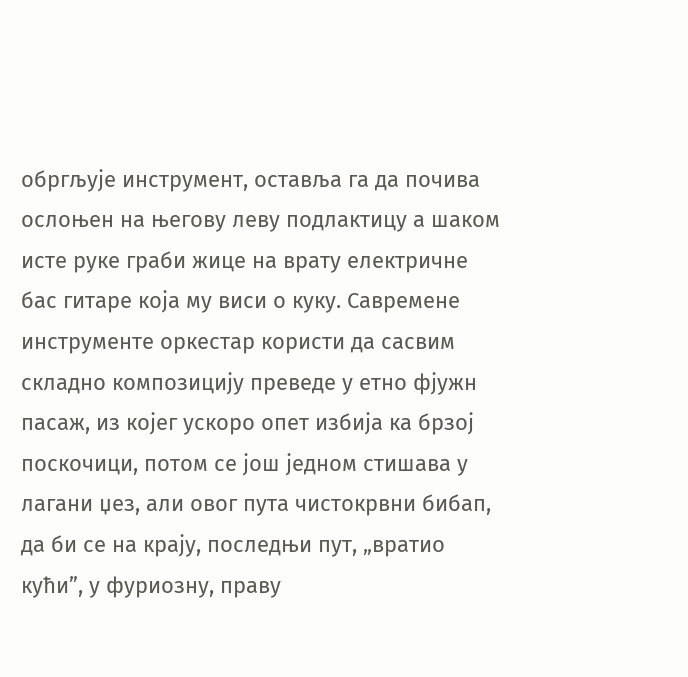обргљује инструмент, оставља га да почива ослоњен на његову леву подлактицу а шаком исте руке граби жице на врату електричне бас гитаре која му виси о куку. Савремене инструменте оркестар користи да сасвим складно композицију преведе у етно фјужн пасаж, из којег ускоро опет избија ка брзој поскочици, потом се још једном стишава у лагани џез, али овог пута чистокрвни бибап, да би се на крају, последњи пут, „вратио кући”, у фуриозну, праву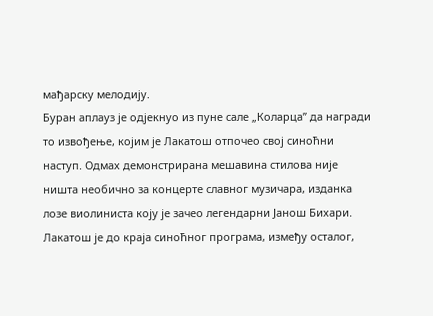мађарску мелодију.
Буран аплауз је одјекнуо из пуне сале „Коларца” да награди то извођење, којим је Лакатош отпочео свој синоћни наступ. Одмах демонстрирана мешавина стилова није ништа необично за концерте славног музичара, изданка лозе виолиниста коју је зачео легендарни Јанош Бихари. Лакатош је до краја синоћног програма, између осталог,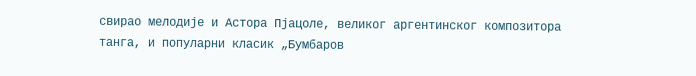свирао мелодије и Астора Пјацоле, великог аргентинског композитора танга, и популарни класик „Бумбаров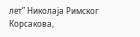лет” Николаја Римског Корсакова,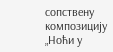сопствену композицију „Ноћи у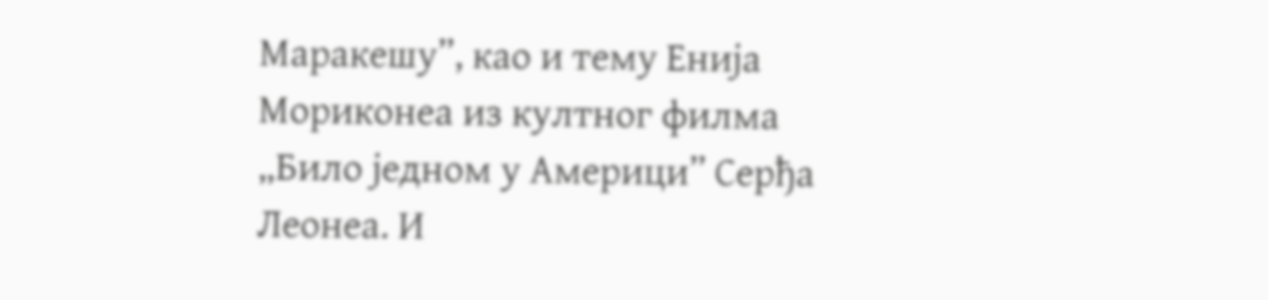Маракешу”, као и тему Енија Мориконеа из култног филма „Било једном у Америци” Серђа Леонеа. И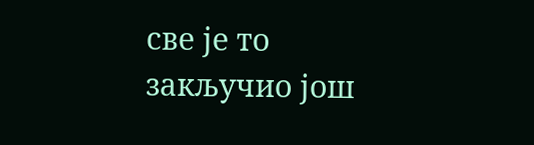све је то закључио још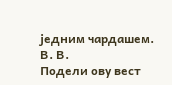једним чардашем.
В. В.
Подели ову вест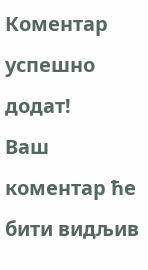Комeнтар успeшно додат!
Ваш комeнтар ћe бити видљив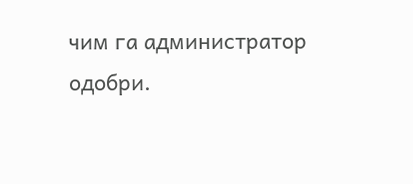чим га администратор одобри.